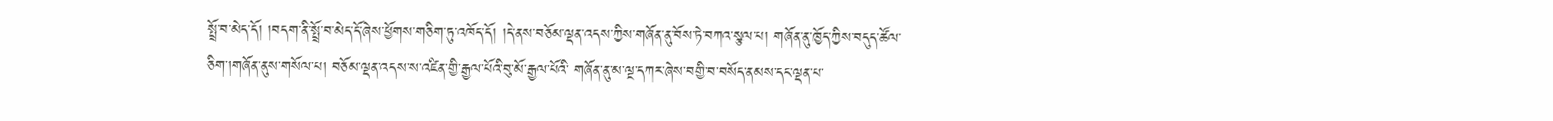སྤྲོ་བ་མེད་དོ། །བདག་ནི་སྤྲོ་བ་མེད་དོ་ཞེས་ཕྱོགས་གཅིག་ཏུ་འཁོད་དོ། །དེ་ནས་བཅོམ་ལྡན་འདས་ཀྱིས་གཞོན་ནུ་བོས་ཏེ་བཀའ་སྩལ་པ། གཞོན་ནུ་ཁྱོད་ཀྱིས་བདུད་ཚོལ་ཅིག་།གཞོན་ནུས་གསོལ་པ། བཅོམ་ལྡན་འདས་ས་འཛིན་གྱི་རྒྱལ་པོའི་བུ་མོ་རྒྱལ་པོའི་ གཞོན་ནུ་མ་ལྔ་དཀར་ཞེས་བགྱི་བ་བསོད་ནམས་དང་ལྡན་པ་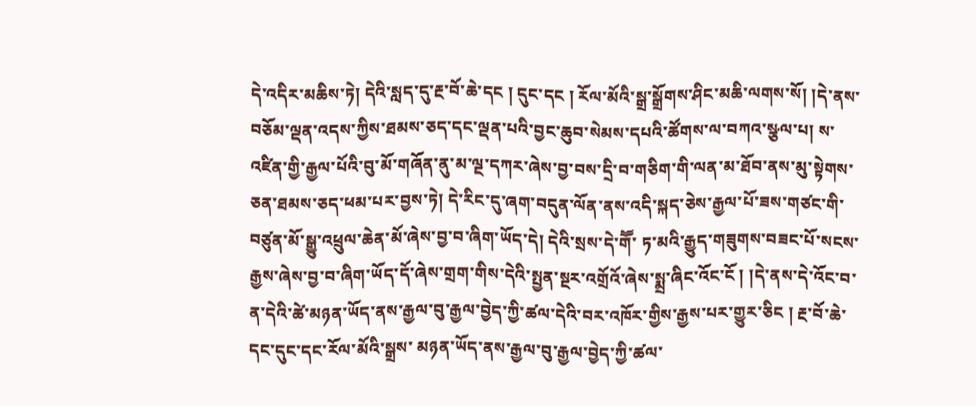དེ་འདིར་མཆིས་ཏེ། དེའི་སླད་དུ་རྔ་བོ་ཆེ་དང ། དུང་དང ། རོལ་མོའི་སྒྲ་སྒྲོགས་ཤིང་མཆི་ལགས་སོ། །དེ་ནས་བཅོམ་ལྡན་འདས་ཀྱིས་ཐམས་ཅད་དང་ལྡན་པའི་བྱང་ཆུབ་སེམས་དཔའི་ཚོགས་ལ་བཀའ་སྩལ་པ། ས་འཛིན་གྱི་རྒྱལ་པོའི་བུ་མོ་གཞོན་ནུ་མ་ལྔ་དཀར་ཞེས་བྱ་བས་དྲི་བ་གཅིག་གི་ལན་མ་ཐོབ་ནས་མུ་སྟེགས་ཅན་ཐམས་ཅད་ཕམ་པར་བྱས་ཏེ། དེ་རིང་དུ་ཞག་བདུན་ལོན་ནས་འདི་སྐད་ཅེས་རྒྱལ་པོ་ཟས་གཙང་གི་བཙུན་མོ་སྒྱུ་འཕྲུལ་ཆེན་མོ་ཞེས་བྱ་བ་ཞིག་ཡོད་དེ། དེའི་སྲས་དེ་གཽ་ ཏ་མའི་རྒྱུད་གཟུགས་བཟང་པོ་སངས་རྒྱས་ཞེས་བྱ་བ་ཞིག་ཡོད་དོ་ཞེས་གྲག་གིས་དེའི་སྤྱན་སྔར་འགྲོའོ་ཞེས་སྨྲ་ཞིང་འོང་ངོ ། །དེ་ནས་དེ་འོང་བ་ན་དེའི་ཚེ་མཉན་ཡོད་ནས་རྒྱལ་བུ་རྒྱལ་བྱེད་ཀྱི་ཚལ་དེའི་བར་འཁོར་གྱིས་རྒྱས་པར་གྱུར་ཅིང ། རྔ་བོ་ཆེ་དང་དུང་དང་རོལ་མོའི་སྒྲས་ མཉན་ཡོད་ནས་རྒྱལ་བུ་རྒྱལ་བྱེད་ཀྱི་ཚལ་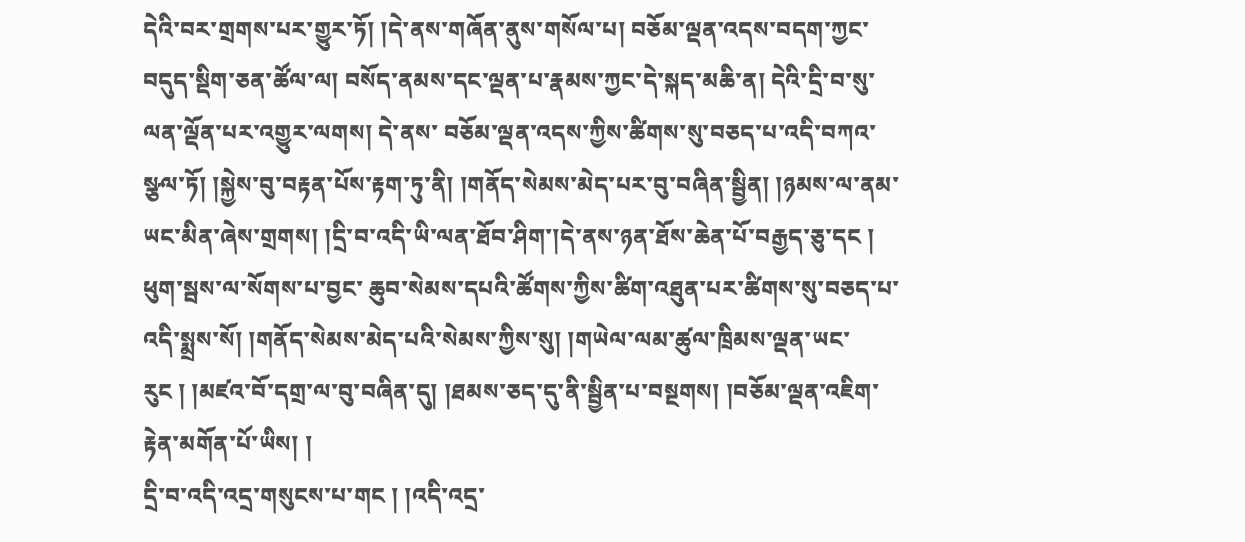དེའི་བར་གྲགས་པར་གྱུར་ཏོ། །དེ་ནས་གཞོན་ནུས་གསོལ་པ། བཅོམ་ལྡན་འདས་བདག་ཀྱང་བདུད་སྡིག་ཅན་ཚོལ་ལ། བསོད་ནམས་དང་ལྡན་པ་རྣམས་ཀྱང་དེ་སྐད་མཆི་ན། དེའི་དྲི་བ་སུ་ལན་ལྡོན་པར་འགྱུར་ལགས། དེ་ནས་ བཅོམ་ལྡན་འདས་ཀྱིས་ཚིགས་སུ་བཅད་པ་འདི་བཀའ་སྩལ་ཏོ། །སྐྱེས་བུ་བརྟན་པོས་རྟག་ཏུ་ནི། །གནོད་སེམས་མེད་པར་བུ་བཞིན་སྦྱིན། །ཉམས་ལ་ནམ་ཡང་མིན་ཞེས་གྲགས། །དྲི་བ་འདི་ཡི་ལན་ཐོབ་ཤིག་།དེ་ནས་ཉན་ཐོས་ཆེན་པོ་བརྒྱད་ཅུ་དང ། ཕུག་སྦས་ལ་སོགས་པ་བྱང་ ཆུབ་སེམས་དཔའི་ཚོགས་ཀྱིས་ཚིག་འཐུན་པར་ཚིགས་སུ་བཅད་པ་འདི་སྨྲས་སོ། །གནོད་སེམས་མེད་པའི་སེམས་ཀྱིས་སུ། །གཡེལ་ལམ་ཚུལ་ཁྲིམས་ལྡན་ཡང་རུང ། །མཛའ་བོ་དགྲ་ལ་བུ་བཞིན་དུ། །ཐམས་ཅད་དུ་ནི་སྦྱིན་པ་བསྔགས། །བཅོམ་ལྡན་འཇིག་རྟེན་མགོན་པོ་ཡིས། །
དྲི་བ་འདི་འདྲ་གསུངས་པ་གང ། །འདི་འདྲ་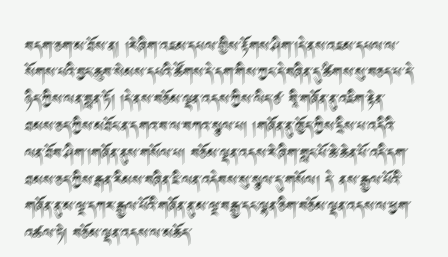བདག་ཅག་མ་ཐོས་ན། །རེ་ཞིག་འཇམ་དཔལ་གྱིས་རྟོགས་ཤིག་།དེ་ནས་འཇམ་དཔལ་ལ་སོགས་པའི་བྱང་ཆུབ་སེམས་དཔའི་ཚོགས་དེ་དག་གིས་ཀྱང་དེ་བཞིན་དུ་ཚིགས་སུ་བཅད་པ་དེ་ཉིད་ཀྱིས་ལན་བླན་ཏོ། །དེ་ནས་བཅོམ་ལྡན་འདས་ཀྱིས་ལིད་ཙ་ བཱི་གཞོན་ནུ་འཇིག་རྟེན་ཐམས་ཅད་ཀྱིས་མཐོང་ན་དགའ་བ་ལ་བཀའ་སྩལ་པ། །གཞོན་ནུ་ཁྱོད་ཀྱིས་དྲིས་པ་འདིའི་ལན་ཐོབ་ཤིག་།གཞོན་ནུས་གསོལ་པ། བཅོམ་ལྡན་འདས་རེ་ཞིག་གླང་པོ་ཆེ་ཆེན་པོ་འདི་དག་ཐམས་ཅད་ཀྱིས་རྒན་རིམས་བཞིན་ཇི་ལན་འདེབས་སུ་སྩལ་དུ་གསོལ། དེ་ ནས་རྒྱལ་པོའི་གཞོན་ནུ་མ་ལྔ་དཀར་རྒྱལ་པོའི་གཞོན་ནུ་མ་ལྔ་བརྒྱ་དང་ལྷན་ཅིག་བཅོམ་ལྡན་འདས་ལ་ཕྱག་འཚལ་ཏེ། བཅོམ་ལྡན་འདས་ལ་མཆོད་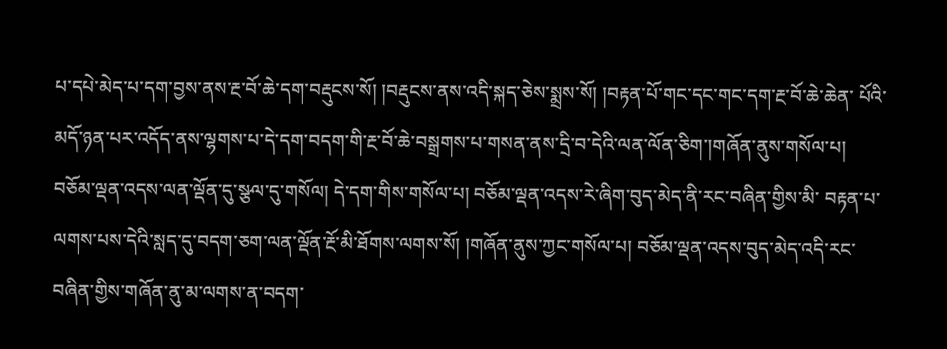པ་དཔེ་མེད་པ་དག་བྱས་ནས་རྔ་བོ་ཆེ་དག་བརྡུངས་སོ། །བརྡུངས་ནས་འདི་སྐད་ཅེས་སྨྲས་སོ། །བརྟན་པོ་གང་དང་གང་དག་རྔ་བོ་ཆེ་ཆེན་ པོའི་མདོ་ཉན་པར་འདོད་ནས་ལྷགས་པ་དེ་དག་བདག་གི་རྔ་བོ་ཆེ་བསྒྲགས་པ་གསན་ནས་དྲི་བ་དེའི་ལན་ལོན་ཅིག་།གཞོན་ནུས་གསོལ་པ། བཅོམ་ལྡན་འདས་ལན་ལྡོན་དུ་སྩལ་དུ་གསོལ། དེ་དག་གིས་གསོལ་པ། བཅོམ་ལྡན་འདས་རེ་ཞིག་བུད་མེད་ནི་རང་བཞིན་གྱིས་མི་ བརྟན་པ་ལགས་པས་དེའི་སླད་དུ་བདག་ཅག་ལན་ལྡོན་རྔོ་མི་ཐོགས་ལགས་སོ། །གཞོན་ནུས་ཀྱང་གསོལ་པ། བཅོམ་ལྡན་འདས་བུད་མེད་འདི་རང་བཞིན་གྱིས་གཞོན་ནུ་མ་ལགས་ན་བདག་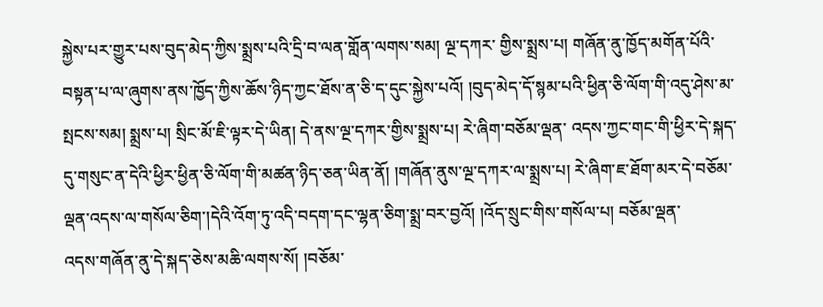སྐྱེས་པར་གྱུར་པས་བུད་མེད་ཀྱིས་སྨྲས་པའི་དྲི་བ་ལན་གློན་ལགས་སམ། ལྔ་དཀར་ གྱིས་སྨྲས་པ། གཞོན་ནུ་ཁྱོད་མགོན་པོའི་བསྟན་པ་ལ་ཞུགས་ནས་ཁྱོད་ཀྱིས་ཆོས་ཉིད་ཀྱང་ཐོས་ན་ཅི་ད་དུང་སྐྱེས་པའོ། །བུད་མེད་དོ་སྙམ་པའི་ཕྱིན་ཅི་ལོག་གི་འདུ་ཤེས་མ་སྤངས་སམ། སྨྲས་པ། སྲིང་མོ་ཇི་ལྟར་དེ་ཡིན། དེ་ནས་ལྔ་དཀར་གྱིས་སྨྲས་པ། རེ་ཞིག་བཅོམ་ལྡན་ འདས་ཀྱང་གང་གི་ཕྱིར་དེ་སྐད་དུ་གསུང་ན་དེའི་ཕྱིར་ཕྱིན་ཅི་ལོག་གི་མཚན་ཉིད་ཅན་ཡིན་ནོ། །གཞོན་ནུས་ལྔ་དཀར་ལ་སྨྲས་པ། རེ་ཞིག་ཇ་ཐོག་མར་དེ་བཅོམ་ལྡན་འདས་ལ་གསོལ་ཅིག་།དེའི་འོག་ཏུ་འདི་བདག་དང་ལྷན་ཅིག་སྨྲ་བར་བྱའོ། །འོད་སྲུང་གིས་གསོལ་པ། བཅོམ་ལྡན་
འདས་གཞོན་ནུ་དེ་སྐད་ཅེས་མཆི་ལགས་སོ། །བཅོམ་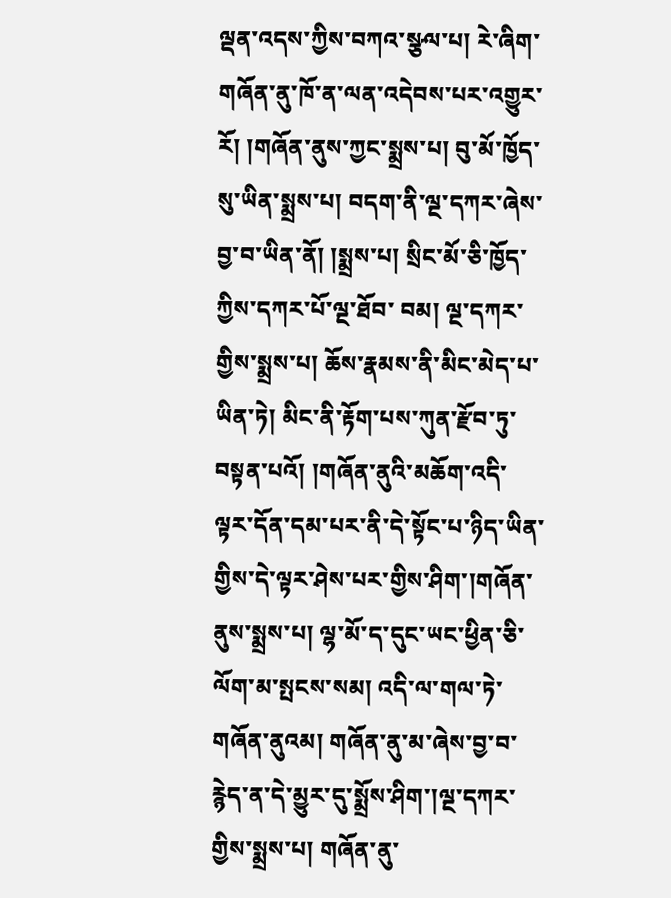ལྡན་འདས་ཀྱིས་བཀའ་སྩལ་པ། རེ་ཞིག་གཞོན་ནུ་ཁོ་ན་ལན་འདེབས་པར་འགྱུར་རོ། །གཞོན་ནུས་ཀྱང་སྨྲས་པ། བུ་མོ་ཁྱོད་སུ་ཡིན་སྨྲས་པ། བདག་ནི་ལྔ་དཀར་ཞེས་བྱ་བ་ཡིན་ནོ། །སྨྲས་པ། སྲིང་མོ་ཅི་ཁྱོད་ཀྱིས་དཀར་པོ་ལྔ་ཐོབ་ བམ། ལྔ་དཀར་གྱིས་སྨྲས་པ། ཆོས་རྣམས་ནི་མིང་མེད་པ་ཡིན་ཏེ། མིང་ནི་རྟོག་པས་ཀུན་རྫོབ་ཏུ་བསྟན་པའོ། །གཞོན་ནུའི་མཆོག་འདི་ལྟར་དོན་དམ་པར་ནི་དེ་སྟོང་པ་ཉིད་ཡིན་གྱིས་དེ་ལྟར་ཤེས་པར་གྱིས་ཤིག་།གཞོན་ནུས་སྨྲས་པ། ལྷ་མོ་ད་དུང་ཡང་ཕྱིན་ཅི་ལོག་མ་སྤངས་སམ། འདི་ལ་གལ་ཏེ་ གཞོན་ནུའམ། གཞོན་ནུ་མ་ཞེས་བྱ་བ་རྙེད་ན་དེ་མྱུར་དུ་སྨྲོས་ཤིག་།ལྔ་དཀར་གྱིས་སྨྲས་པ། གཞོན་ནུ་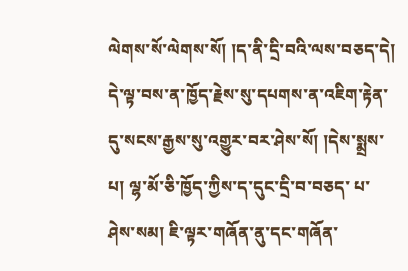ལེགས་སོ་ལེགས་སོ། །ད་ནི་དྲི་བའི་ལས་བཅད་དེ། དེ་ལྟ་བས་ན་ཁྱོད་རྗེས་སུ་དཔགས་ན་འཇིག་རྟེན་དུ་སངས་རྒྱས་སུ་འགྱུར་བར་ཤེས་སོ། །དེས་སྨྲས་པ། ལྷ་མོ་ཅི་ཁྱོད་ཀྱིས་ད་དུང་དྲི་བ་བཅད་ པ་ཤེས་སམ། ཇི་ལྟར་གཞོན་ནུ་དང་གཞོན་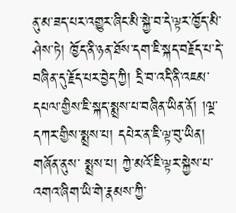ནུ་མ་ཟད་པར་འགྱུར་ཞིང་མི་སྐྱེ་བ་དེ་ལྟར་ཁྱོད་མི་ཤེས་ཏེ། ཁྱོད་ནི་ཉན་ཐོས་དག་ཇི་སྐད་བརྗོད་པ་དེ་བཞིན་དུ་རྗོད་པར་བྱེད་ཀྱི། དྲི་བ་འདི་ནི་འཇམ་དཔལ་གྱིས་ཇི་སྐད་སྨྲས་པ་བཞིན་ཡིན་ནོ། །ལྔ་དཀར་གྱིས་སྨྲས་པ། དཔེར་ན་ཇི་ལྟ་བུ་ཡིན། གཞོན་ནུས་ སྨྲས་པ། ཀྱེ་མའོ་ཇི་ལྟར་སྐྱེས་པ་འགའ་ཞིག་ཡི་གེ་རྣམས་ཀྱི་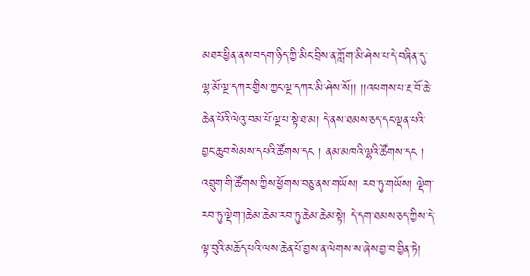མཐར་ཕྱིན་ནས་བདག་ཉིད་ཀྱི་མིང་བྲིས་ན་ཀློག་མི་ཤེས་པ་དེ་བཞིན་དུ་ལྷ་མོ་ལྔ་དཀར་གྱིས་ཀྱང་ལྔ་དཀར་མི་ཤེས་སོ།། །།འཕགས་པ་རྔ་བོ་ཆེ་ཆེན་པོའི་ལེའུ་བམ་པོ་ལྔ་པ་སྟེ་ཐ་མ། དེ་ནས་ཐམས་ཅད་དང་ལྡན་པའི་ བྱང་ཆུབ་སེམས་དཔའི་ཚོགས་དང ། ནམ་མཁའི་ལྷའི་ཚོགས་དང ། འབྲུག་གི་ཚོགས་ཀྱིས་ཕྱོགས་བཅུ་ནས་གཡོས། རབ་ཏུ་གཡོས། ལྡེག་རབ་ཏུ་ལྡེག་།ཆེམ་ཆེམ་རབ་ཏུ་ཆེམ་ཆེམ་སྟེ། དེ་དག་ཐམས་ཅད་ཀྱིས་དེ་ལྟ་བུའི་མཆོད་པའི་ལས་ཆེན་པོ་བྱས་ན་ལེགས་ས་ཞེས་བྱ་བ་བྱིན་ཏེ།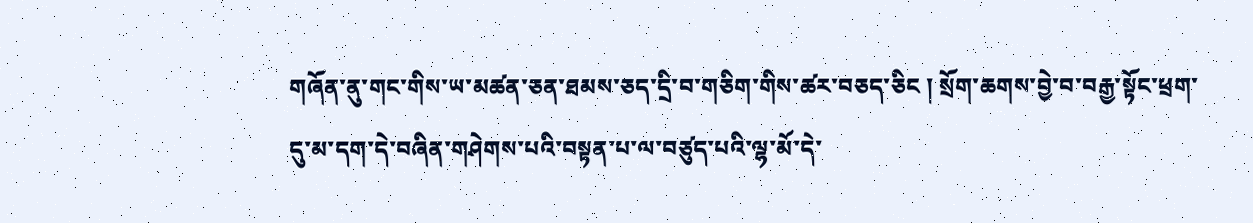གཞོན་ནུ་གང་གིས་ཡ་མཚན་ཅན་ཐམས་ཅད་དྲི་བ་གཅིག་གིས་ཚར་བཅད་ཅིང ། སྲོག་ཆགས་བྱེ་བ་བརྒྱ་སྟོང་ཕྲག་དུ་མ་དག་དེ་བཞིན་གཤེགས་པའི་བསྟན་པ་ལ་བཙུད་པའི་ལྷ་མོ་དེ་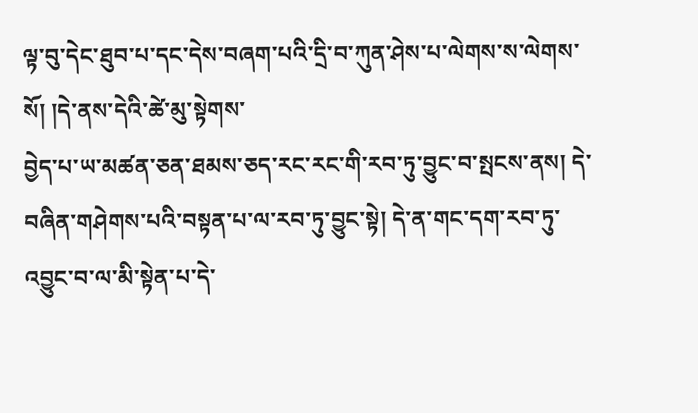ལྟ་བུ་དེང་ཐུབ་པ་དང་དེས་བཞག་པའི་དྲི་བ་ཀུན་ཤེས་པ་ལེགས་ས་ལེགས་སོ། །དེ་ནས་དེའི་ཚེ་མུ་སྟེགས་
བྱེད་པ་ཡ་མཚན་ཅན་ཐམས་ཅད་རང་རང་གི་རབ་ཏུ་བྱུང་བ་སྤངས་ནས། དེ་བཞིན་གཤེགས་པའི་བསྟན་པ་ལ་རབ་ཏུ་བྱུང་སྟེ། དེ་ན་གང་དག་རབ་ཏུ་འབྱུང་བ་ལ་མི་སྟེན་པ་དེ་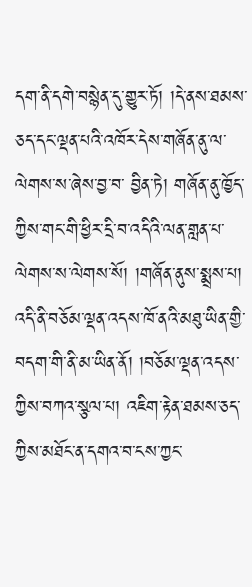དག་ནི་དགེ་བསྙེན་དུ་གྱུར་ཏོ། །དེ་ནས་ཐམས་ཅད་དང་ལྡན་པའི་འཁོར་དེས་གཞོན་ནུ་ལ་ལེགས་ས་ཞེས་བྱ་བ་ བྱིན་ཏེ། གཞོན་ནུ་ཁྱོད་ཀྱིས་གང་གི་ཕྱིར་དྲི་བ་འདིའི་ལན་གླན་པ་ལེགས་ས་ལེགས་སོ། །གཞོན་ནུས་སྨྲས་པ། འདི་ནི་བཅོམ་ལྡན་འདས་ཁོ་ནའི་མཐུ་ཡིན་གྱི་བདག་གི་ནི་མ་ཡིན་ནོ། །བཅོམ་ལྡན་འདས་ཀྱིས་བཀའ་སྩལ་པ། འཇིག་རྟེན་ཐམས་ཅད་ཀྱིས་མཐོང་ན་དགའ་བ་ངས་ཀྱང་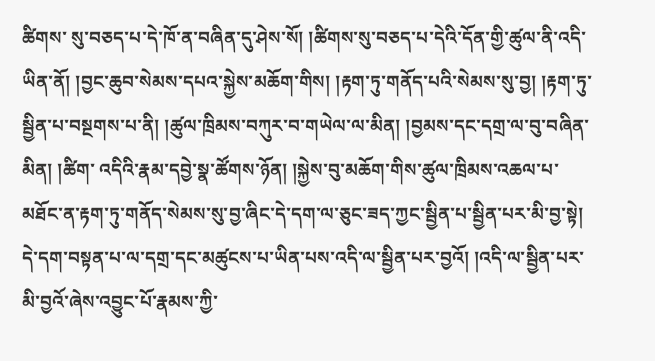ཚིགས་ སུ་བཅད་པ་དེ་ཁོ་ན་བཞིན་དུ་ཤེས་སོ། །ཚིགས་སུ་བཅད་པ་དེའི་དོན་གྱི་ཚུལ་ནི་འདི་ཡིན་ནོ། །བྱང་ཆུབ་སེམས་དཔའ་སྐྱེས་མཆོག་གིས། །རྟག་ཏུ་གནོད་པའི་སེམས་སུ་བྱ། །རྟག་ཏུ་སྦྱིན་པ་བསྔགས་པ་ནི། །ཚུལ་ཁྲིམས་བཀུར་བ་གཡེལ་ལ་མིན། །བྱམས་དང་དགྲ་ལ་བུ་བཞིན་མིན། །ཚིག་ འདིའི་རྣམ་དབྱེ་སྣ་ཚོགས་ཉོན། །སྐྱེས་བུ་མཆོག་གིས་ཚུལ་ཁྲིམས་འཆལ་པ་མཐོང་ན་རྟག་ཏུ་གནོད་སེམས་སུ་བྱ་ཞིང་དེ་དག་ལ་ཅུང་ཟད་ཀྱང་སྦྱིན་པ་སྦྱིན་པར་མི་བྱ་སྟེ། དེ་དག་བསྟན་པ་ལ་དགྲ་དང་མཚུངས་པ་ཡིན་པས་འདི་ལ་སྦྱིན་པར་བྱའོ། །འདི་ལ་སྦྱིན་པར་མི་བྱའོ་ཞེས་འབྱུང་པོ་རྣམས་ཀྱི་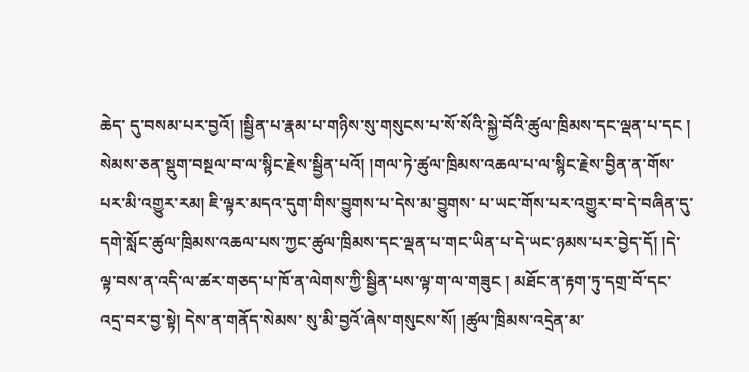ཆེད་ དུ་བསམ་པར་བྱའོ། །སྦྱིན་པ་རྣམ་པ་གཉིས་སུ་གསུངས་པ་སོ་སོའི་སྐྱེ་བོའི་ཚུལ་ཁྲིམས་དང་ལྡན་པ་དང ། སེམས་ཅན་སྡུག་བསྔལ་བ་ལ་སྙིང་རྗེས་སྦྱིན་པའོ། །གལ་ཏེ་ཚུལ་ཁྲིམས་འཆལ་པ་ལ་སྙིང་རྗེས་བྱིན་ན་གོས་པར་མི་འགྱུར་རམ། ཇི་ལྟར་མདའ་དུག་གིས་བྱུགས་པ་དེས་མ་བྱུགས་ པ་ཡང་གོས་པར་འགྱུར་བ་དེ་བཞིན་དུ་དགེ་སློང་ཚུལ་ཁྲིམས་འཆལ་པས་ཀྱང་ཚུལ་ཁྲིམས་དང་ལྡན་པ་གང་ཡིན་པ་དེ་ཡང་ཉམས་པར་བྱེད་དོ། །དེ་ལྟ་བས་ན་འདི་ལ་ཚར་གཅད་པ་ཁོ་ན་ལེགས་ཀྱི་སྦྱིན་པས་ལྟ་ག་ལ་གཟུང ། མཐོང་ན་རྟག་ཏུ་དགྲ་བོ་དང་འདྲ་བར་བྱ་སྟེ། དེས་ན་གནོད་སེམས་ སུ་མི་བྱའོ་ཞེས་གསུངས་སོ། །ཚུལ་ཁྲིམས་འདྲེན་མ་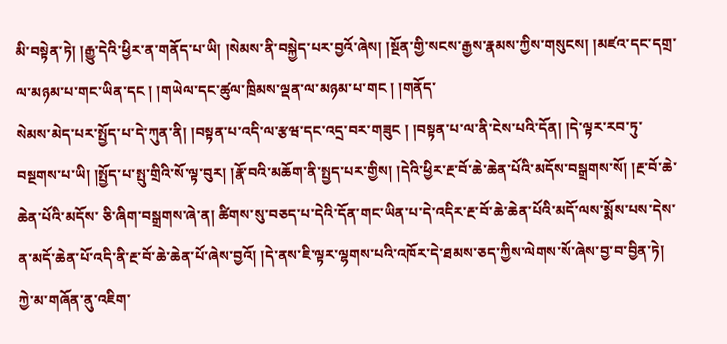མི་བསྟེན་ཏེ། །རྒྱུ་དེའི་ཕྱིར་ན་གནོད་པ་ཡི། །སེམས་ནི་བསྐྱེད་པར་བྱའོ་ཞེས། །སྔོན་གྱི་སངས་རྒྱས་རྣམས་ཀྱིས་གསུངས། །མཛའ་དང་དགྲ་ལ་མཉམ་པ་གང་ཡིན་དང ། །གཡེལ་དང་ཚུལ་ཁྲིམས་ལྡན་ལ་མཉམ་པ་གང ། །གནོད་
སེམས་མེད་པར་སྤྱོད་པ་དེ་ཀུན་ནི། །བསྟན་པ་འདི་ལ་རྩཝ་དང་འདྲ་བར་གཟུང ། །བསྟན་པ་ལ་ནི་ངེས་པའི་དོན། །དེ་ལྟར་རབ་ཏུ་བསྔགས་པ་ཡི། །སྤྱོད་པ་སྤུ་གྲིའི་སོ་ལྟ་བུར། །རྣོ་བའི་མཆོག་ནི་སྤྱད་པར་གྱིས། །དེའི་ཕྱིར་རྔ་བོ་ཆེ་ཆེན་པོའི་མདོས་བསྒྲགས་སོ། །རྔ་བོ་ཆེ་ཆེན་པོའི་མདོས་ ཅི་ཞིག་བསྒྲགས་ཞེ་ན། ཚིགས་སུ་བཅད་པ་དེའི་དོན་གང་ཡིན་པ་དེ་འདིར་རྔ་བོ་ཆེ་ཆེན་པོའི་མདོ་ལས་སྨོས་པས་དེས་ན་མདོ་ཆེན་པོ་འདི་ནི་རྔ་བོ་ཆེ་ཆེན་པོ་ཞེས་བྱའོ། །དེ་ནས་ཇི་ལྟར་ལྷགས་པའི་འཁོར་དེ་ཐམས་ཅད་ཀྱིས་ལེགས་སོ་ཞེས་བྱ་བ་བྱིན་ཏེ། ཀྱེ་མ་གཞོན་ནུ་འཇིག་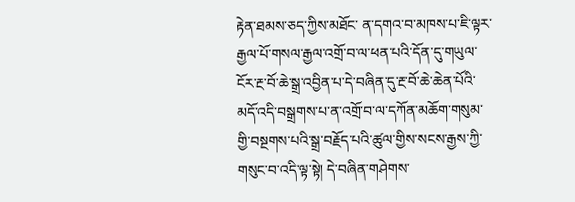རྟེན་ཐམས་ཅད་ཀྱིས་མཐོང་ ན་དགའ་བ་མཁས་པ་ཇི་ལྟར་རྒྱལ་པོ་གསལ་རྒྱལ་འགྲོ་བ་ལ་ཕན་པའི་དོན་དུ་གཡུལ་ངོར་རྔ་བོ་ཆེ་སྒྲ་འབྱིན་པ་དེ་བཞིན་དུ་རྔ་བོ་ཆེ་ཆེན་པོའི་མདོ་འདི་བསྒྲགས་པ་ན་འགྲོ་བ་ལ་དཀོན་མཆོག་གསུམ་གྱི་བསྔགས་པའི་སྒྲ་བརྗོད་པའི་ཚུལ་གྱིས་སངས་རྒྱས་ཀྱི་གསུང་བ་འདི་ལྟ་སྟེ། དེ་བཞིན་གཤེགས་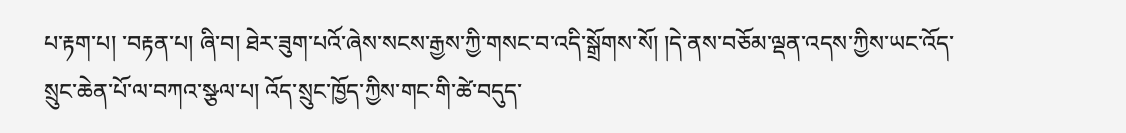པ་རྟག་པ། ་བརྟན་པ། ཞི་བ། ཐེར་ཟུག་པའོ་ཞེས་སངས་རྒྱས་ཀྱི་གསང་བ་འདི་སྒྲོགས་སོ། །དེ་ནས་བཅོམ་ལྡན་འདས་ཀྱིས་ཡང་འོད་སྲུང་ཆེན་པོ་ལ་བཀའ་སྩལ་པ། འོད་སྲུང་ཁྱོད་ཀྱིས་གང་གི་ཚེ་བདུད་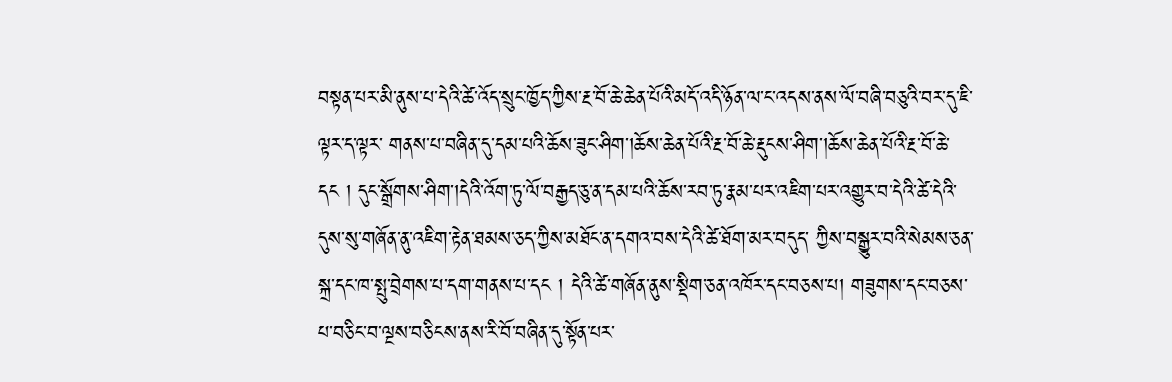བསྟན་པར་མི་ནུས་པ་དེའི་ཚེ་འོད་སྲུང་ཁྱོད་ཀྱིས་རྔ་བོ་ཆེ་ཆེན་པོའི་མདོ་འདི་ཉོན་ལ་ང་འདས་ནས་ལོ་བཞི་བཅུའི་བར་དུ་ཇི་ལྟར་ད་ལྟར་ གནས་པ་བཞིན་དུ་དམ་པའི་ཆོས་ཟུང་ཤིག་།ཆོས་ཆེན་པོའི་རྔ་བོ་ཆེ་རྡུངས་ཤིག་།ཆོས་ཆེན་པོའི་རྔ་བོ་ཆེ་དང ། དུང་སྒྲོགས་ཤིག་།དེའི་འོག་ཏུ་ལོ་བརྒྱད་ཅུ་ན་དམ་པའི་ཆོས་རབ་ཏུ་རྣམ་པར་འཇིག་པར་འགྱུར་བ་དེའི་ཚེ་དེའི་དུས་སུ་གཞོན་ནུ་འཇིག་རྟེན་ཐམས་ཅད་ཀྱིས་མཐོང་ན་དགའ་བས་དེའི་ཚེ་ཐོག་མར་བདུད་ ཀྱིས་བསྒྱུར་བའི་སེམས་ཅན་སྐྲ་དང་ཁ་སྤུ་བྲེགས་པ་དག་གནས་པ་དང ། དེའི་ཚེ་གཞོན་ནུས་སྡིག་ཅན་འཁོར་དང་བཅས་པ། གཟུགས་དང་བཅས་པ་བཅིང་བ་ལྔས་བཅིངས་ནས་རི་བོ་བཞིན་དུ་སྟོན་པར་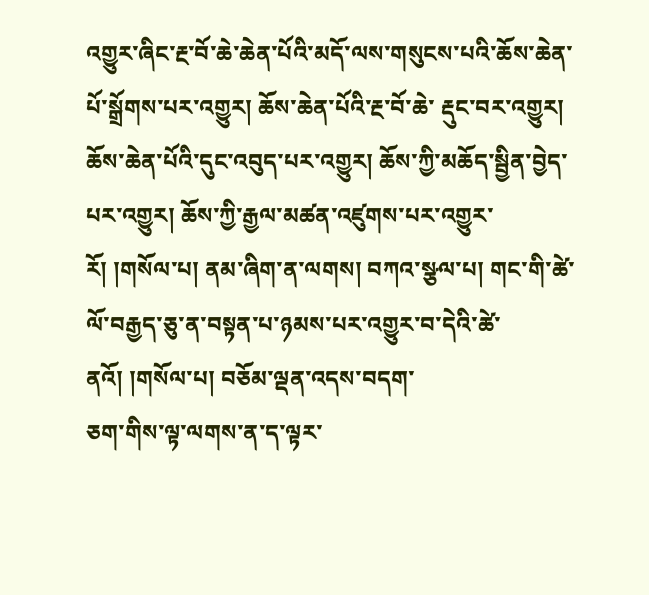འགྱུར་ཞིང་རྔ་བོ་ཆེ་ཆེན་པོའི་མདོ་ལས་གསུངས་པའི་ཆོས་ཆེན་པོ་སྒྲོགས་པར་འགྱུར། ཆོས་ཆེན་པོའི་རྔ་བོ་ཆེ་ རྡུང་བར་འགྱུར། ཆོས་ཆེན་པོའི་དུང་འབུད་པར་འགྱུར། ཆོས་ཀྱི་མཆོད་སྦྱིན་བྱེད་པར་འགྱུར། ཆོས་ཀྱི་རྒྱལ་མཚན་འཛུགས་པར་འགྱུར་རོ། །གསོལ་པ། ནམ་ཞིག་ན་ལགས། བཀའ་སྩལ་པ། གང་གི་ཚེ་ལོ་བརྒྱད་ཅུ་ན་བསྟན་པ་ཉམས་པར་འགྱུར་བ་དེའི་ཚེ་ནའོ། །གསོལ་པ། བཅོམ་ལྡན་འདས་བདག་
ཅག་གིས་ལྟ་ལགས་ན་ད་ལྟར་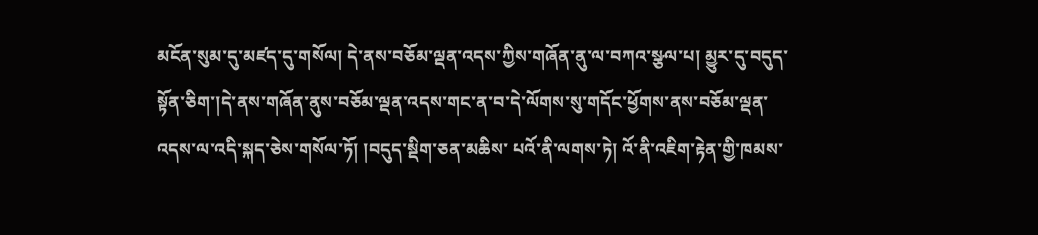མངོན་སུམ་དུ་མཛད་དུ་གསོལ། དེ་ནས་བཅོམ་ལྡན་འདས་ཀྱིས་གཞོན་ནུ་ལ་བཀའ་སྩལ་པ། མྱུར་དུ་བདུད་སྟོན་ཅིག་།དེ་ནས་གཞོན་ནུས་བཅོམ་ལྡན་འདས་གང་ན་བ་དེ་ལོགས་སུ་གདོང་ཕྱོགས་ནས་བཅོམ་ལྡན་འདས་ལ་འདི་སྐད་ཅེས་གསོལ་ཏོ། །བདུད་སྡིག་ཅན་མཆིས་ པའོ་ནི་ལགས་ཏེ། འོ་ནི་འཇིག་རྟེན་གྱི་ཁམས་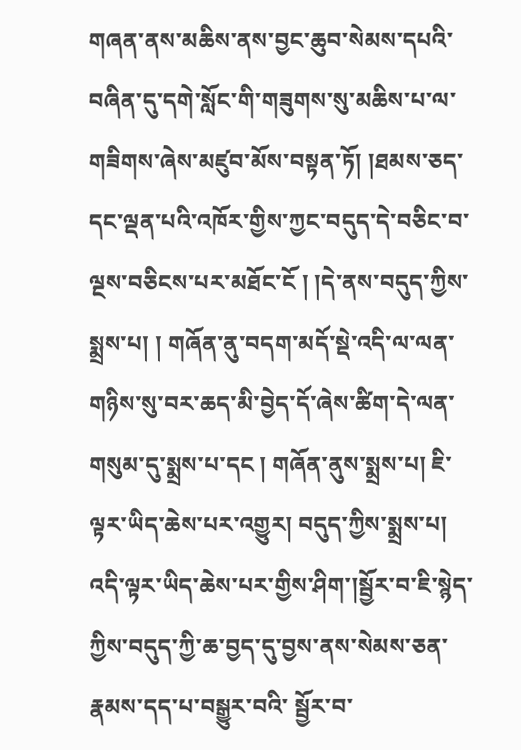གཞན་ནས་མཆིས་ནས་བྱང་ཆུབ་སེམས་དཔའི་བཞིན་དུ་དགེ་སློང་གི་གཟུགས་སུ་མཆིས་པ་ལ་གཟིགས་ཞེས་མཛུབ་མོས་བསྟན་ཏོ། །ཐམས་ཅད་དང་ལྡན་པའི་འཁོར་གྱིས་ཀྱང་བདུད་དེ་བཅིང་བ་ལྔས་བཅིངས་པར་མཐོང་ངོ ། །དེ་ནས་བདུད་ཀྱིས་སྨྲས་པ། ། གཞོན་ནུ་བདག་མདོ་སྡེ་འདི་ལ་ལན་གཉིས་སུ་བར་ཆད་མི་བྱེད་དོ་ཞེས་ཚིག་དེ་ལན་གསུམ་དུ་སྨྲས་པ་དང ། གཞོན་ནུས་སྨྲས་པ། ཇི་ལྟར་ཡིད་ཆེས་པར་འགྱུར། བདུད་ཀྱིས་སྨྲས་པ། འདི་ལྟར་ཡིད་ཆེས་པར་གྱིས་ཤིག་།སྦྱོར་བ་ཇི་སྙེད་ཀྱིས་བདུད་ཀྱི་ཆ་བྱད་དུ་བྱས་ནས་སེམས་ཅན་རྣམས་དད་པ་བསྒྱུར་བའི་ སྦྱོར་བ་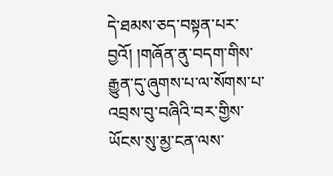དེ་ཐམས་ཅད་བསྟན་པར་བྱའོ། །གཞོན་ནུ་བདག་གིས་རྒྱུན་དུ་ཞུགས་པ་ལ་སོགས་པ་འབྲས་བུ་བཞིའི་བར་གྱིས་ཡོངས་སུ་མྱ་ངན་ལས་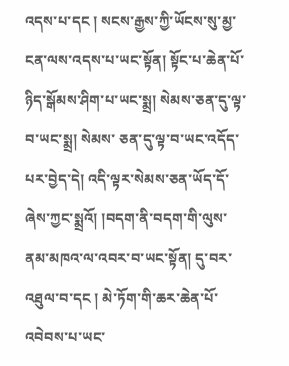འདས་པ་དང ། སངས་རྒྱས་ཀྱི་ཡོངས་སུ་མྱ་ངན་ལས་འདས་པ་ཡང་སྟོན། སྟོང་པ་ཆེན་པོ་ཉིད་སྒོམས་ཤིག་པ་ཡང་སྨྲ། སེམས་ཅན་དུ་ལྟ་བ་ཡང་སྨྲ། སེམས་ ཅན་དུ་ལྟ་བ་ཡང་འདོད་པར་བྱེད་དེ། འདི་ལྟར་སེམས་ཅན་ཡོད་དོ་ཞེས་ཀྱང་སྨྲའོ། །བདག་ནི་བདག་གི་ལུས་ནམ་མཁའ་ལ་འབར་བ་ཡང་སྟོན། དུ་བར་འཐུལ་བ་དང ། མེ་ཏོག་གི་ཆར་ཆེན་པོ་འབེབས་པ་ཡང་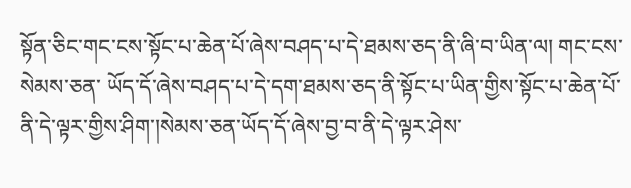སྟོན་ཅིང་གང་ངས་སྟོང་པ་ཆེན་པོ་ཞེས་བཤད་པ་དེ་ཐམས་ཅད་ནི་ཞི་བ་ཡིན་ལ། གང་ངས་སེམས་ཅན་ ཡོད་དོ་ཞེས་བཤད་པ་དེ་དག་ཐམས་ཅད་ནི་སྟོང་པ་ཡིན་གྱིས་སྟོང་པ་ཆེན་པོ་ནི་དེ་ལྟར་གྱིས་ཤིག་།སེམས་ཅན་ཡོད་དོ་ཞེས་བྱ་བ་ནི་དེ་ལྟར་ཤེས་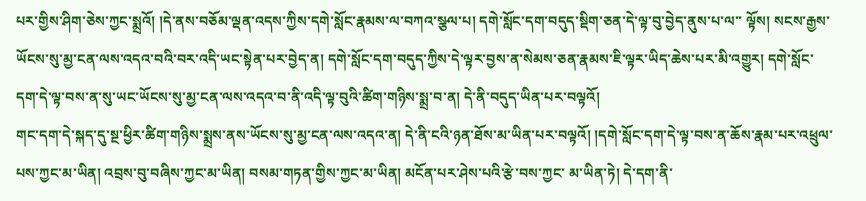པར་གྱིས་ཤིག་ཅེས་ཀྱང་སྨྲའོ། །དེ་ནས་བཅོམ་ལྡན་འདས་ཀྱིས་དགེ་སློང་རྣམས་ལ་བཀའ་སྩལ་པ། དགེ་སློང་དག་བདུད་སྡིག་ཅན་དེ་ལྟ་བུ་བྱེད་ནུས་པ་ལ་་ ལྟོས། སངས་རྒྱས་ཡོངས་སུ་མྱ་ངན་ལས་འདའ་བའི་བར་འདི་ཡང་སྟེན་པར་བྱེད་ན། དགེ་སློང་དག་བདུད་ཀྱིས་དེ་ལྟར་བྱས་ན་སེམས་ཅན་རྣམས་ཇི་ལྟར་ཡིད་ཆེས་པར་མི་འགྱུར། དགེ་སློང་དག་དེ་ལྟ་བས་ན་སུ་ཡང་ཡོངས་སུ་མྱ་ངན་ལས་འདའ་བ་ནི་འདི་ལྟ་བུའི་ཚིག་གཉིས་སྨྲ་བ་ན། དེ་ནི་བདུད་ཡིན་པར་བལྟའོ།
གང་དག་དེ་སྐད་དུ་སྔ་ཕྱིར་ཚིག་གཉིས་སྨྲས་ནས་ཡོངས་སུ་མྱ་ངན་ལས་འདའ་ན། དེ་ནི་ངའི་ཉན་ཐོས་མ་ཡིན་པར་བལྟའོ། །དགེ་སློང་དག་དེ་ལྟ་བས་ན་ཆོས་རྣམ་པར་འཕྲུལ་པས་ཀྱང་མ་ཡིན། འབྲས་བུ་བཞིས་ཀྱང་མ་ཡིན། བསམ་གཏན་གྱིས་ཀྱང་མ་ཡིན། མངོན་པར་ཤེས་པའི་རྩེ་བས་ཀྱང་ མ་ཡིན་ཏེ། དེ་དག་ནི་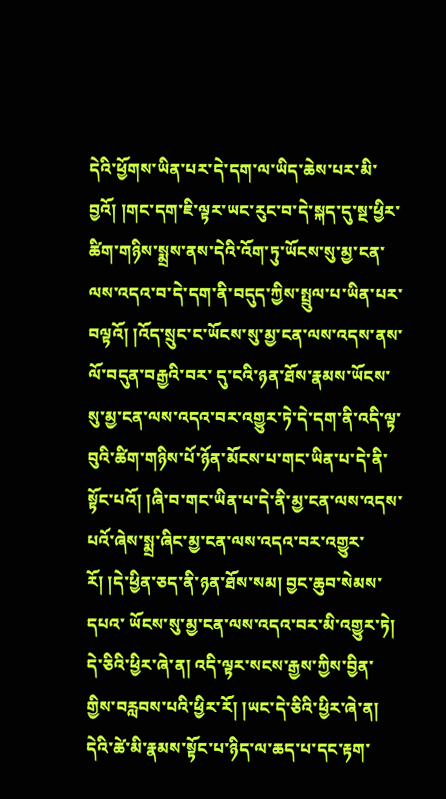དེའི་ཕྱོགས་ཡིན་པར་དེ་དག་ལ་ཡིད་ཆེས་པར་མི་བྱའོ། །གང་དག་ཇི་ལྟར་ཡང་རུང་བ་དེ་སྐད་དུ་སྔ་ཕྱིར་ཚིག་གཉིས་སྨྲས་ནས་དེའི་འོག་ཏུ་ཡོངས་སུ་མྱ་ངན་ལས་འདའ་བ་དེ་དག་ནི་བདུད་ཀྱིས་སྤྲུལ་པ་ཡིན་པར་བལྟའོ། །འོད་སྲུང་ང་ཡོངས་སུ་མྱ་ངན་ལས་འདས་ནས་ལོ་བདུན་བརྒྱའི་བར་ དུ་ངའི་ཉན་ཐོས་རྣམས་ཡོངས་སུ་མྱ་ངན་ལས་འདའ་བར་འགྱུར་ཏེ་དེ་དག་ནི་འདི་ལྟ་བུའི་ཚིག་གཉིས་པོ་ཉོན་མོངས་པ་གང་ཡིན་པ་དེ་ནི་སྟོང་པའོ། །ཞི་བ་གང་ཡིན་པ་དེ་ནི་མྱ་ངན་ལས་འདས་པའོ་ཞེས་སྨྲ་ཞིང་མྱ་ངན་ལས་འདའ་བར་འགྱུར་རོ། །དེ་ཕྱིན་ཅད་ནི་ཉན་ཐོས་སམ། བྱང་ཆུབ་སེམས་དཔའ་ ཡོངས་སུ་མྱ་ངན་ལས་འདའ་བར་མི་འགྱུར་ཏེ། དེ་ཅིའི་ཕྱིར་ཞེ་ན། འདི་ལྟར་སངས་རྒྱས་ཀྱིས་བྱིན་གྱིས་བརླབས་པའི་ཕྱིར་རོ། །ཡང་དེ་ཅིའི་ཕྱིར་ཞེ་ན། དེའི་ཚེ་མི་རྣམས་སྟོང་པ་ཉིད་ལ་ཆད་པ་དང་རྟག་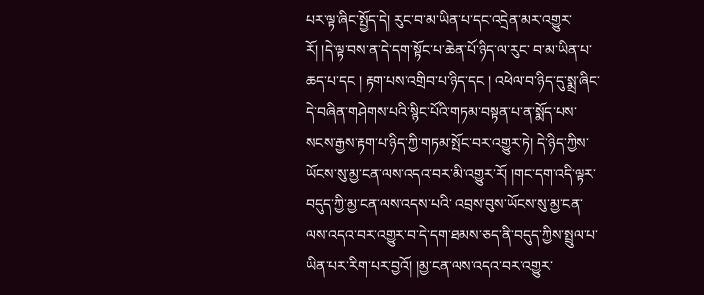པར་ལྟ་ཞིང་སྤྱོད་དེ། རུང་བ་མ་ཡིན་པ་དང་འདྲེན་མར་འགྱུར་རོ། །དེ་ལྟ་བས་ན་དེ་དག་སྟོང་པ་ཆེན་པོ་ཉིད་ལ་རུང་ བ་མ་ཡིན་པ་ཆད་པ་དང ། རྟག་པས་འགྲིབ་པ་ཉིད་དང ། འཕེལ་བ་ཉིད་དུ་སྨྲ་ཞིང་དེ་བཞིན་གཤེགས་པའི་སྙིང་པོའི་གཏམ་བསྟན་པ་ན་སྨོད་པས་སངས་རྒྱས་རྟག་པ་ཉིད་ཀྱི་གཏམ་སྤོང་བར་འགྱུར་ཏེ། དེ་ཉིད་ཀྱིས་ཡོངས་སུ་མྱ་ངན་ལས་འདའ་བར་མི་འགྱུར་རོ། །གང་དག་འདི་ལྟར་བདུད་ཀྱི་མྱ་ངན་ལས་འདས་པའི་ འབྲས་བུས་ཡོངས་སུ་མྱ་ངན་ལས་འདའ་བར་འགྱུར་བ་དེ་དག་ཐམས་ཅད་ནི་བདུད་ཀྱིས་སྤྲུལ་པ་ཡིན་པར་རིག་པར་བྱའོ། །མྱ་ངན་ལས་འདའ་བར་འགྱུར་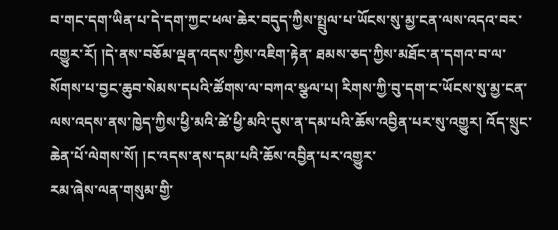བ་གང་དག་ཡིན་པ་དེ་དག་ཀྱང་ཕལ་ཆེར་བདུད་ཀྱིས་སྤྲུལ་པ་ཡོངས་སུ་མྱ་ངན་ལས་འདའ་བར་འགྱུར་རོ། །དེ་ནས་བཅོམ་ལྡན་འདས་ཀྱིས་འཇིག་རྟེན་ ཐམས་ཅད་ཀྱིས་མཐོང་ན་དགའ་བ་ལ་སོགས་པ་བྱང་ཆུབ་སེམས་དཔའི་ཚོགས་ལ་བཀའ་སྩལ་པ། རིགས་ཀྱི་བུ་དག་ང་ཡོངས་སུ་མྱ་ངན་ལས་འདས་ནས་ཁྱེད་ཀྱིས་ཕྱི་མའི་ཚེ་ཕྱི་མའི་དུས་ན་དམ་པའི་ཆོས་འབྱིན་པར་སུ་འགྱུར། འོད་སྲུང་ཆེན་པོ་ལེགས་སོ། །ང་འདས་ནས་དམ་པའི་ཆོས་འབྱིན་པར་འགྱུར་
རམ་ཞེས་ལན་གསུམ་གྱི་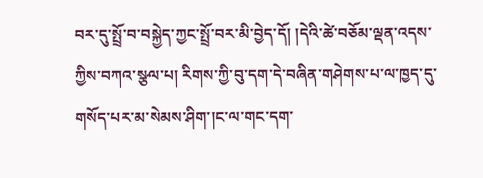བར་དུ་སྤྲོ་བ་བསྐྱེད་ཀྱང་སྤྲོ་བར་མི་བྱེད་དོ། །དེའི་ཚེ་བཅོམ་ལྡན་འདས་ཀྱིས་བཀའ་སྩལ་པ། རིགས་ཀྱི་བུ་དག་དེ་བཞིན་གཤེགས་པ་ལ་ཁྱད་དུ་གསོད་པར་མ་སེམས་ཤིག་།ང་ལ་གང་དག་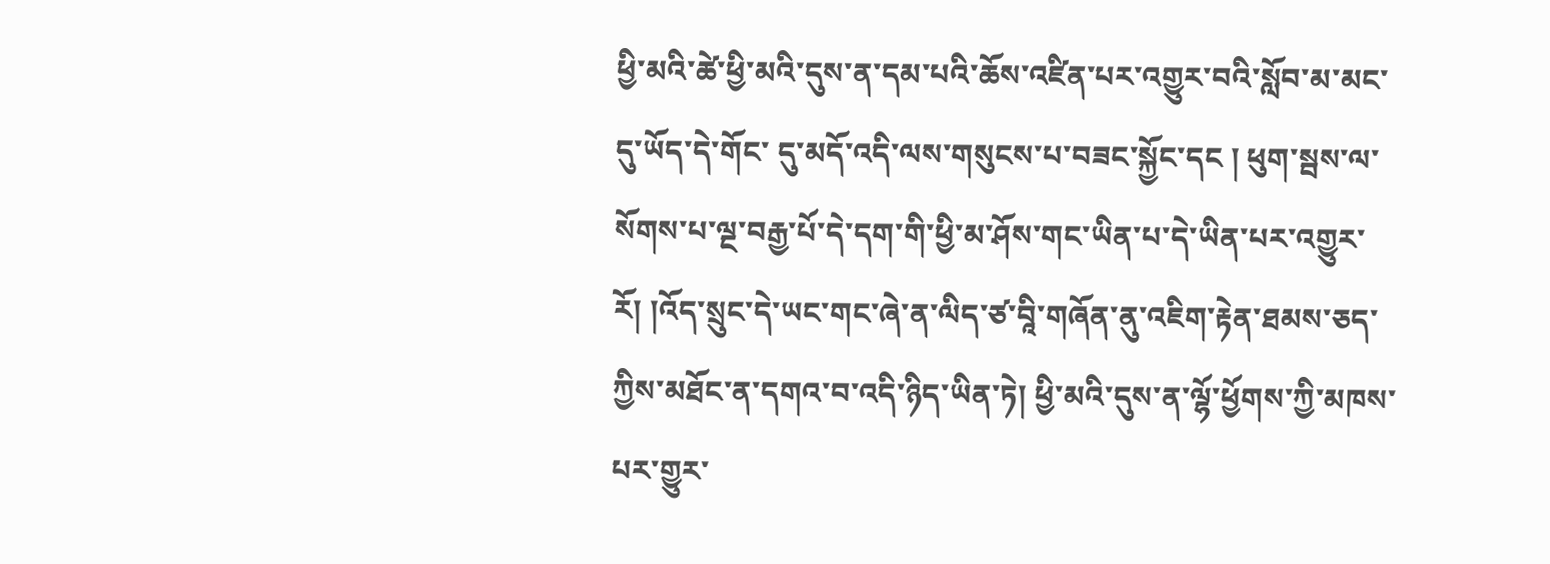ཕྱི་མའི་ཚེ་ཕྱི་མའི་དུས་ན་དམ་པའི་ཆོས་འཛིན་པར་འགྱུར་བའི་སློབ་མ་མང་དུ་ཡོད་དེ་གོང་ དུ་མདོ་འདི་ལས་གསུངས་པ་བཟང་སྐྱོང་དང ། ཕུག་སྦས་ལ་སོགས་པ་ལྔ་བརྒྱ་པོ་དེ་དག་གི་ཕྱི་མ་ཤོས་གང་ཡིན་པ་དེ་ཡིན་པར་འགྱུར་རོ། །འོད་སྲུང་དེ་ཡང་གང་ཞེ་ན་ལིད་ཙ་བཱི་གཞོན་ནུ་འཇིག་རྟེན་ཐམས་ཅད་ཀྱིས་མཐོང་ན་དགའ་བ་འདི་ཉིད་ཡིན་ཏེ། ཕྱི་མའི་དུས་ན་ལྷོ་ཕྱོགས་ཀྱི་མཁས་པར་གྱུར་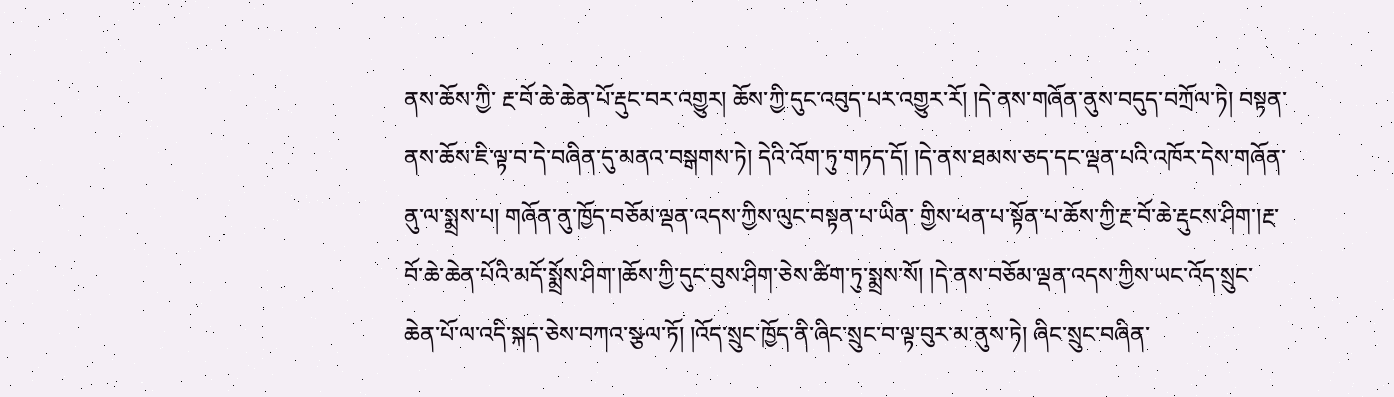ནས་ཆོས་ཀྱི་ རྔ་བོ་ཆེ་ཆེན་པོ་རྡུང་བར་འགྱུར། ཆོས་ཀྱི་དུང་འབུད་པར་འགྱུར་རོ། །དེ་ནས་གཞོན་ནུས་བདུད་བཀྲོལ་ཏེ། བསྟན་ནས་ཆོས་ཇི་ལྟ་བ་དེ་བཞིན་དུ་མནའ་བསྒགས་ཏེ། དེའི་འོག་ཏུ་གཏད་དོ། །དེ་ནས་ཐམས་ཅད་དང་ལྡན་པའི་འཁོར་དེས་གཞོན་ནུ་ལ་སྨྲས་པ། གཞོན་ནུ་ཁྱོད་བཅོམ་ལྡན་འདས་ཀྱིས་ལུང་བསྟན་པ་ཡིན་ གྱིས་ཕན་པ་སྟོན་པ་ཆོས་ཀྱི་རྔ་བོ་ཆེ་རྡུངས་ཤིག་།རྔ་བོ་ཆེ་ཆེན་པོའི་མདོ་སྨྲོས་ཤིག་།ཆོས་ཀྱི་དུང་བུས་ཤིག་ཅེས་ཚིག་ཏུ་སྨྲས་སོ། །དེ་ནས་བཅོམ་ལྡན་འདས་ཀྱིས་ཡང་འོད་སྲུང་ཆེན་པོ་ལ་འདི་སྐད་ཅེས་བཀའ་སྩལ་ཏོ། །འོད་སྲུང་ཁྱོད་ནི་ཞིང་སྲུང་བ་ལྟ་བུར་མ་ནུས་ཏེ། ཞིང་སྲུང་བཞིན་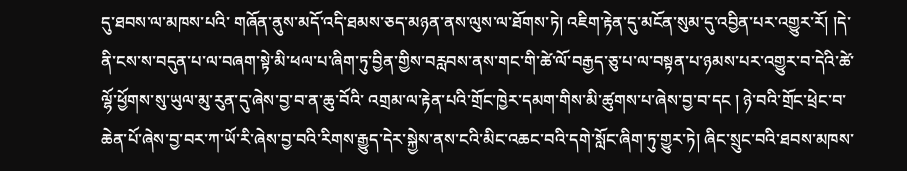དུ་ཐབས་ལ་མཁས་པའི་ གཞོན་ནུས་མདོ་འདི་ཐམས་ཅད་མཉན་ནས་ལུས་ལ་ཐོགས་ཏེ། འཇིག་རྟེན་དུ་མངོན་སུམ་དུ་འབྱིན་པར་འགྱུར་རོ། །དེ་ནི་ངས་ས་བདུན་པ་ལ་བཞག་སྟེ་མི་ཕལ་པ་ཞིག་ཏུ་བྱིན་གྱིས་བརླབས་ནས་གང་གི་ཚེ་ལོ་བརྒྱད་ཅུ་པ་ལ་བསྟན་པ་ཉམས་པར་འགྱུར་བ་དེའི་ཚེ་ལྷོ་ཕྱོགས་སུ་ཡུལ་མུ་རུན་དུ་ཞེས་བྱ་བ་ན་ཆུ་བོའི་ འགྲམ་ལ་རྟེན་པའི་གྲོང་ཁྱེར་དམག་གིས་མི་ཚུགས་པ་ཞེས་བྱ་བ་དང ། ཉེ་བའི་གྲོང་ཕྲེང་བ་ཆེན་པོ་ཞེས་བྱ་བར་ཀ་ཡོ་རི་ཞེས་བྱ་བའི་རིགས་རྒྱུད་དེར་སྐྱེས་ནས་ངའི་མིང་འཆང་བའི་དགེ་སློང་ཞིག་ཏུ་གྱུར་ཏེ། ཞིང་སྲུང་བའི་ཐབས་མཁས་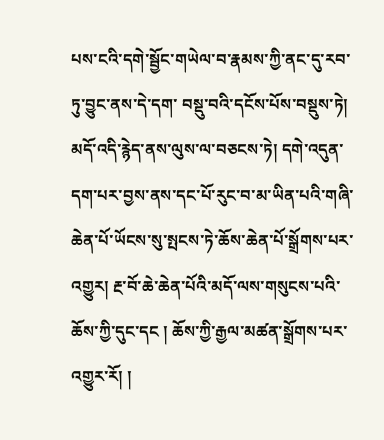པས་ངའི་དགེ་སྦྱོང་གཡེལ་བ་རྣམས་ཀྱི་ནང་དུ་རབ་ཏུ་བྱུང་ནས་དེ་དག་ བསྡུ་བའི་དངོས་པོས་བསྡུས་ཏེ། མདོ་འདི་རྙེད་ནས་ལུས་ལ་བཅངས་ཏེ། དགེ་འདུན་དག་པར་བྱས་ནས་དང་པོ་རུང་བ་མ་ཡིན་པའི་གཞི་ཆེན་པོ་ཡོངས་སུ་སྤངས་ཏེ་ཆོས་ཆེན་པོ་སྒྲོགས་པར་འགྱུར། རྔ་བོ་ཆེ་ཆེན་པོའི་མདོ་ལས་གསུངས་པའི་ཆོས་ཀྱི་དུང་དང ། ཆོས་ཀྱི་རྒྱལ་མཚན་སྒྲོགས་པར་འགྱུར་རོ། །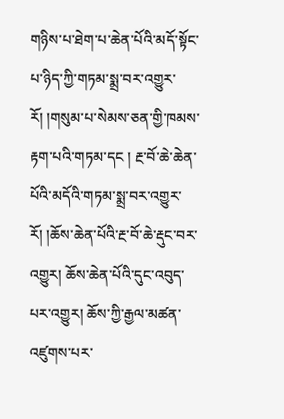གཉིས་པ་ཐེག་པ་ཆེན་པོའི་མདོ་སྟོང་པ་ཉིད་ཀྱི་གཏམ་སྨྲ་བར་འགྱུར་རོ། །གསུམ་པ་སེམས་ཅན་གྱི་ཁམས་རྟག་པའི་གཏམ་དང ། རྔ་བོ་ཆེ་ཆེན་པོའི་མདོའི་གཏམ་སྨྲ་བར་འགྱུར་རོ། །ཆོས་ཆེན་པོའི་རྔ་བོ་ཆེ་རྡུང་བར་འགྱུར། ཆོས་ཆེན་པོའི་དུང་འབུད་པར་འགྱུར། ཆོས་ཀྱི་རྒྱལ་མཚན་ འཛུགས་པར་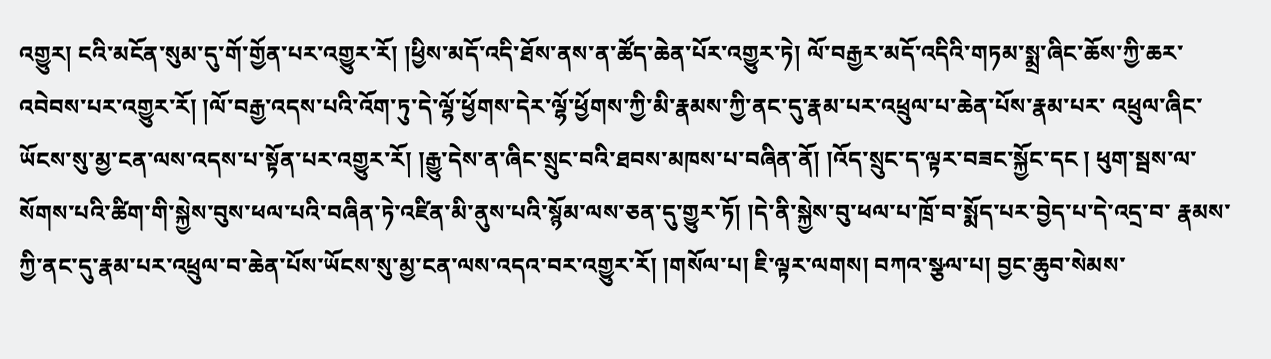འགྱུར། ངའི་མངོན་སུམ་དུ་གོ་གྱོན་པར་འགྱུར་རོ། །ཕྱིས་མདོ་འདི་ཐོས་ནས་ན་ཚོད་ཆེན་པོར་འགྱུར་ཏེ། ལོ་བརྒྱར་མདོ་འདིའི་གཏམ་སྨྲ་ཞིང་ཆོས་ཀྱི་ཆར་འབེབས་པར་འགྱུར་རོ། །ལོ་བརྒྱ་འདས་པའི་འོག་ཏུ་དེ་ལྷོ་ཕྱོགས་དེར་ལྷོ་ཕྱོགས་ཀྱི་མི་རྣམས་ཀྱི་ནང་དུ་རྣམ་པར་འཕྲུལ་པ་ཆེན་པོས་རྣམ་པར་ འཕྲུལ་ཞིང་ཡོངས་སུ་མྱ་ངན་ལས་འདས་པ་སྟོན་པར་འགྱུར་རོ། །རྒྱུ་དེས་ན་ཞིང་སྲུང་བའི་ཐབས་མཁས་པ་བཞིན་ནོ། །འོད་སྲུང་ད་ལྟར་བཟང་སྐྱོང་དང ། ཕུག་སྦས་ལ་སོགས་པའི་ཚིག་གི་སྐྱེས་བུས་ཕལ་པའི་བཞིན་ཏེ་འཛིན་མི་ནུས་པའི་སྙོམ་ལས་ཅན་དུ་གྱུར་ཏོ། །དེ་ནི་སྐྱེས་བུ་ཕལ་པ་ཁྲོ་བ་སྨོད་པར་བྱེད་པ་དེ་འདྲ་བ་ རྣམས་ཀྱི་ནང་དུ་རྣམ་པར་འཕྲུལ་བ་ཆེན་པོས་ཡོངས་སུ་མྱ་ངན་ལས་འདའ་བར་འགྱུར་རོ། །གསོལ་པ། ཇི་ལྟར་ལགས། བཀའ་སྩལ་པ། བྱང་ཆུབ་སེམས་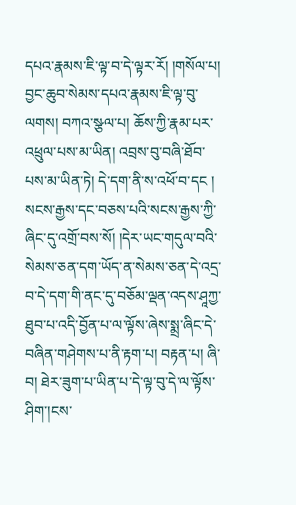དཔའ་རྣམས་ཇི་ལྟ་བ་དེ་ལྟར་རོ། །གསོལ་པ། བྱང་ཆུབ་སེམས་དཔའ་རྣམས་ཇི་ལྟ་བུ་ལགས། བཀའ་སྩལ་པ། ཆོས་ཀྱི་རྣམ་པར་འཕྲུལ་པས་མ་ཡིན། འབྲས་བུ་བཞི་ཐོབ་པས་མ་ཡིན་ཏེ། དེ་དག་ནི་ས་འཕོ་བ་དང ། སངས་རྒྱས་དང་བཅས་པའི་སངས་རྒྱས་ཀྱི་ཞིང་དུ་འགྲོ་བས་སོ། །དེར་ཡང་གདུལ་བའི་སེམས་ཅན་དག་ཡོད་ན་སེམས་ཅན་དེ་འདྲ་བ་དེ་དག་གི་ནང་དུ་བཅོམ་ལྡན་འདས་ཤཱཀྱ་ཐུབ་པ་འདི་བྱོན་པ་ལ་ལྟོས་ཞེས་སྨྲ་ཞིང་དེ་བཞིན་གཤེགས་པ་ནི་རྟག་པ། བརྟན་པ། ཞི་བ། ཐེར་ཟུག་པ་ཡིན་པ་དེ་ལྟ་བུ་དེ་ལ་ལྟོས་ཤིག་།ངས་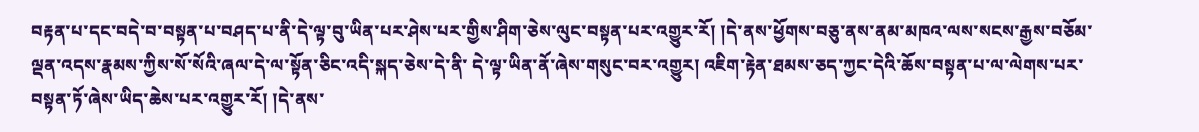བརྟན་པ་དང་བདེ་བ་བསྟན་པ་བཤད་པ་ནི་དེ་ལྟ་བུ་ཡིན་པར་ཤེས་པར་གྱིས་ཤིག་ཅེས་ལུང་བསྟན་པར་འགྱུར་རོ། །དེ་ནས་ཕྱོགས་བཅུ་ནས་ནམ་མཁའ་ལས་སངས་རྒྱས་བཅོམ་ལྡན་འདས་རྣམས་ཀྱིས་སོ་སོའི་ཞལ་དེ་ལ་སྟོན་ཅིང་འདི་སྐད་ཅེས་དེ་ནི་ དེ་ལྟ་ཡིན་ནོ་ཞེས་གསུང་བར་འགྱུར། འཇིག་རྟེན་ཐམས་ཅད་ཀྱང་དེའི་ཆོས་བསྟན་པ་ལ་ལེགས་པར་བསྟན་ཏོ་ཞེས་ཡིད་ཆེས་པར་འགྱུར་རོ། །དེ་ནས་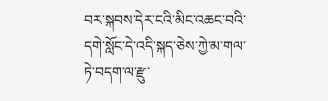བར་སྐབས་དེར་ངའི་མིང་འཆང་བའི་དགེ་སློང་དེ་འདི་སྐད་ཅེས་ཀྱེ་མ་གལ་ཏེ་བདག་ལ་རྫུ་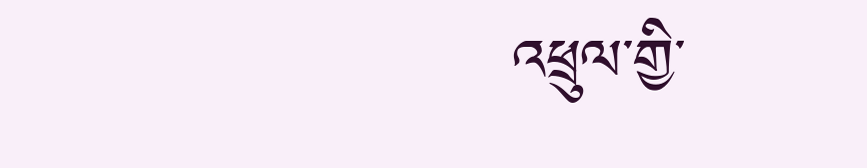འཕྲུལ་གྱི་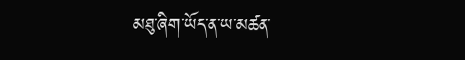མཐུ་ཞིག་ཡོད་ན་ཡ་མཚན་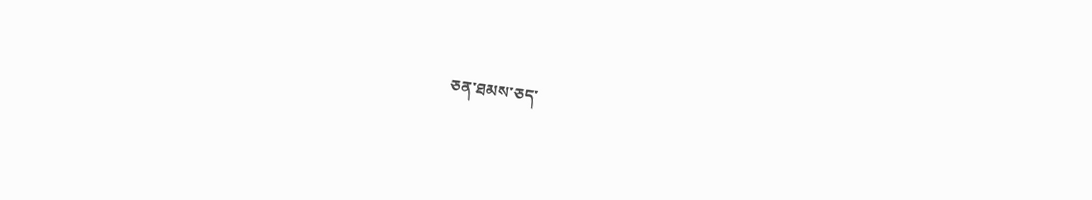ཅན་ཐམས་ཅད་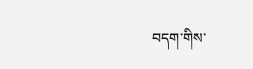བདག་གིས་